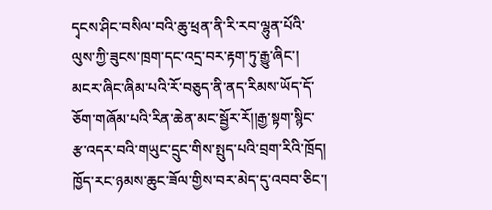དྭངས་ཤིང་བསིལ་བའི་ཆུ་ཕྲན་ནི་རི་རབ་ལྷུན་པོའི་ལུས་ཀྱི་ཟུངས་ཁྲག་དང་འདྲ་བར་རྟག་ཏུ་རྒྱུ་ཞིང་། མངར་ཞིང་ཞིམ་པའི་རོ་བཅུད་ནི་ནད་རིམས་ཡོད་དོ་ཅོག་གཞོམ་པའི་རིན་ཆེན་མང་སྦྱོར་རོ།།རྒྱ་སྟག་སྙིང་རྩ་འདར་བའི་གཡུང་དྲུང་གིས་སྤུད་པའི་བྲག་རིའི་ཁྲོད། ཁྱོད་རང་ཉམས་ཆུང་ཟོལ་གྱིས་བར་མེད་དུ་འབབ་ཅིང་།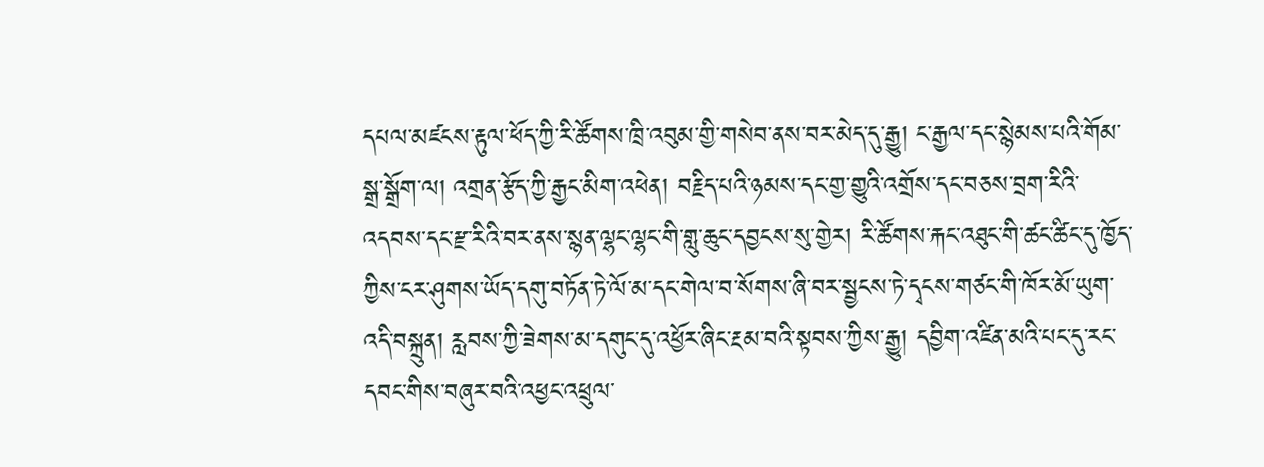དཔལ་མཛངས་རྟུལ་ཕོད་ཀྱི་རི་ཚོགས་ཁྲི་འབུམ་གྱི་གསེབ་ནས་བར་མེད་དུ་རྒྱུ། ང་རྒྱལ་དང་སྙེམས་པའི་གོམ་སྒྲ་སྒྲོག་ལ། འགྲན་རྩོད་ཀྱི་རྒྱང་མིག་འཕེན། བརྗིད་པའི་ཉམས་དང་གྱ་གྱུའི་འགྲོས་དང་བཅས་བྲག་རིའི་འདབས་དང་རྫ་རིའི་བར་ནས་སྙན་ལྷང་ལྷང་གི་གླུ་ཆུང་དབྱངས་སུ་གྱེར། རི་ཚོགས་རྐང་འཐུང་གི་ཚང་ཚིང་དུ་ཁྱོད་ཀྱིས་ངར་ཤུགས་ཡོད་དགུ་བཏོན་ཏེ་ལོ་མ་དང་གེལ་བ་སོགས་ཞི་བར་སྦྱངས་ཏེ་དྭངས་གཙང་གི་ཁོར་མོ་ཡུག་འདི་བསྐྲུན། རླབས་ཀྱི་ཟེགས་མ་དགུང་དུ་འཕྱོར་ཞིང་རྔམ་བའི་སྟབས་ཀྱིས་རྒྱུ། དབྱིག་འཛིན་མའི་པང་དུ་རང་དབང་གིས་བཞུར་བའི་འཕྱང་འཕྲུལ་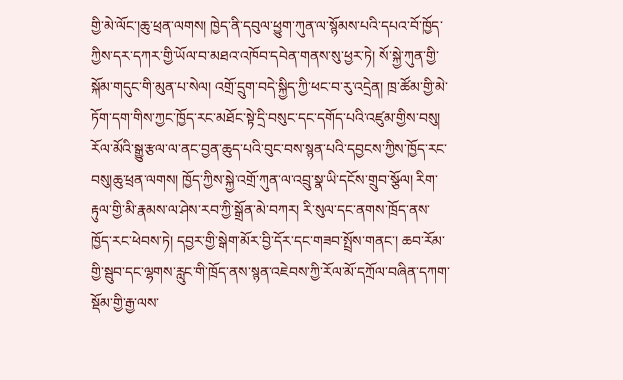གྱི་མེ་ལོང་།ཆུ་ཕྲན་ལགས། ཁྱེད་ནི་དབུལ་ཕྱུག་ཀུན་ལ་སྙོམས་པའི་དཔའ་བོ་ཁྱོད་ཀྱིས་དར་དཀར་གྱི་ཡོལ་བ་མཐའ་འཁོབ་དབེན་གནས་སུ་ཕྱར་ཏེ། སོ་སྐྱེ་ཀུན་གྱི་སྐོམ་གདུང་གི་མུན་པ་སེལ། འགྲོ་དྲུག་བདེ་སྐྱིད་ཀྱི་ཕང་བ་རུ་འདྲེན། ཁྲ་ཚོམ་གྱི་མེ་ཏོག་དག་གིས་ཀྱང་ཁྱོད་རང་མཐོང་སྟེ་དྲི་བསུང་དང་དགོད་པའི་འཛུམ་གྱིས་བསུ། རོལ་མོའི་སྒྱུ་རྩལ་ལ་ནང་བྱན་ཆུད་པའི་བུང་བས་སྙན་པའི་དབྱངས་ཀྱིས་ཁྱོད་རང་བསུ།ཆུ་ཕྲན་ལགས། ཁྱོད་ཀྱིས་སྐྱེ་འགྲོ་ཀུན་ལ་འབྲུ་སྣ་ཡི་དངོས་གྲུབ་སྩོལ། རིག་རྟུལ་གྱི་མི་རྣམས་ལ་ཤེས་རབ་ཀྱི་སྒྲོན་མེ་བཀར། རི་སུལ་དང་ནགས་ཁྲོད་ནས་ཁྱོད་རང་ཕེབས་ཏེ། དབྱར་གྱི་སྒེག་མོར་བྱི་དོར་དང་གཟབ་སྤྲོས་གནང་། ཆབ་རོམ་གྱི་སྦུབ་དང་ལྷགས་རླུང་གི་ཁྲོད་ནས་སྙན་འཇེབས་ཀྱི་རོལ་མོ་དཀྲོལ་བཞིན་དཀག་སྡོམ་གྱི་རྒྱ་ལས་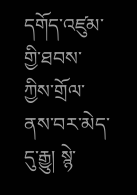དགོད་འཛུམ་གྱི་ཐབས་ཀྱིས་གྲོལ་ནས་བར་མེད་དུ་རྒྱུ། སྙེ་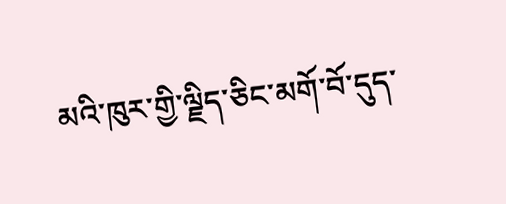མའི་ཁུར་གྱི་ལྗིད་ཅིང་མགོ་བོ་དུད་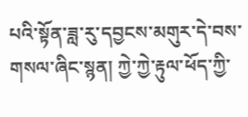པའི་སྟོན་ཟླ་རུ་དབྱངས་མགུར་དེ་བས་གསལ་ཞིང་སྙན། ཀྱེ་ཀྱེ་རྟུལ་ཕོད་ཀྱི་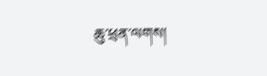ཆུ་ཕྲན་ལགས།